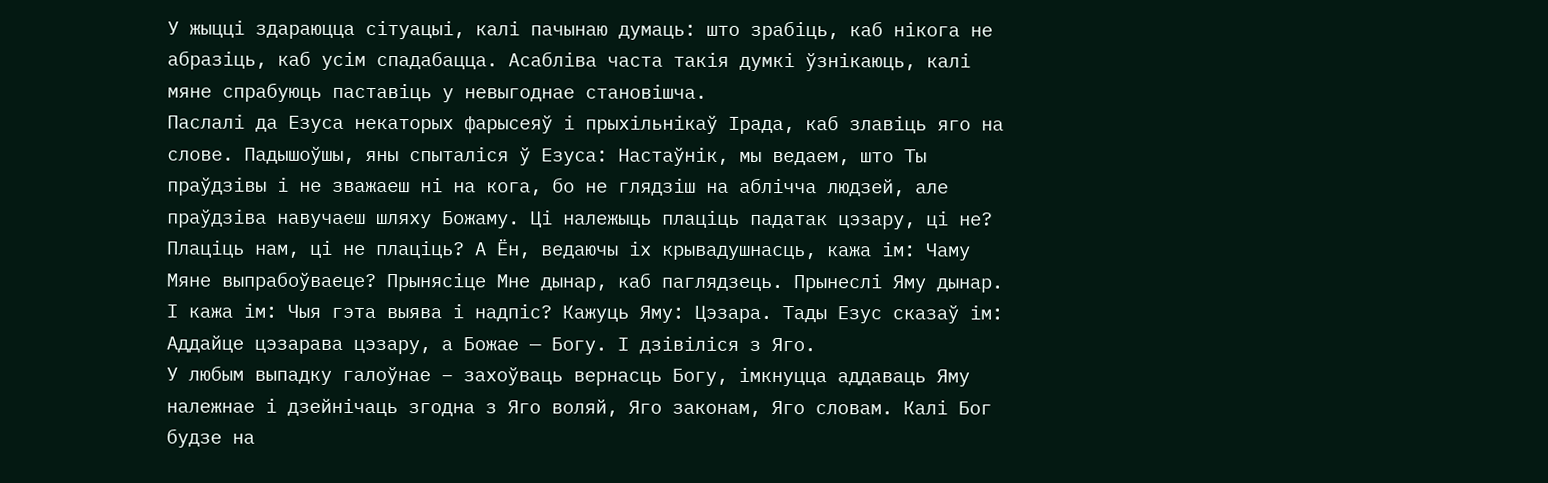У жыцці здараюцца сітуацыі, калі пачынаю думаць: што зрабіць, каб нікога не абразіць, каб усім спадабацца. Асабліва часта такія думкі ўзнікаюць, калі мяне спрабуюць паставіць у невыгоднае становішча.
Паслалі да Езуса некаторых фарысеяў і прыхільнікаў Ірада, каб злавіць яго на слове. Падышоўшы, яны спыталіся ў Езуса: Настаўнік, мы ведаем, што Ты праўдзівы і не зважаеш ні на кога, бо не глядзіш на аблічча людзей, але праўдзіва навучаеш шляху Божаму. Ці належыць плаціць падатак цэзару, ці не? Плаціць нам, ці не плаціць? А Ён, ведаючы іх крывадушнасць, кажа ім: Чаму Мяне выпрабоўваеце? Прынясіце Мне дынар, каб паглядзець. Прынеслі Яму дынар. І кажа ім: Чыя гэта выява і надпіс? Кажуць Яму: Цэзара. Тады Езус сказаў ім: Аддайце цэзарава цэзару, а Божае — Богу. І дзівіліся з Яго.
У любым выпадку галоўнае – захоўваць вернасць Богу, імкнуцца аддаваць Яму належнае і дзейнічаць згодна з Яго воляй, Яго законам, Яго словам. Калі Бог будзе на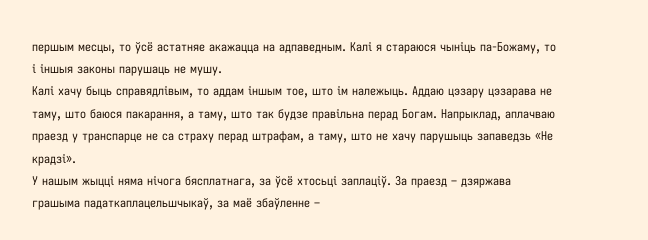першым месцы, то ўсё астатняе акажацца на адпаведным. Калі я стараюся чыніць па-Божаму, то і іншыя законы парушаць не мушу.
Калі хачу быць справядлівым, то аддам іншым тое, што ім належыць. Аддаю цэзару цэзарава не таму, што баюся пакарання, а таму, што так будзе правільна перад Богам. Напрыклад, аплачваю праезд у транспарце не са страху перад штрафам, а таму, што не хачу парушыць запаведзь «Не крадзі».
У нашым жыцці няма нічога бясплатнага, за ўсё хтосьці заплаціў. За праезд – дзяржава грашыма падаткаплацельшчыкаў, за маё збаўленне –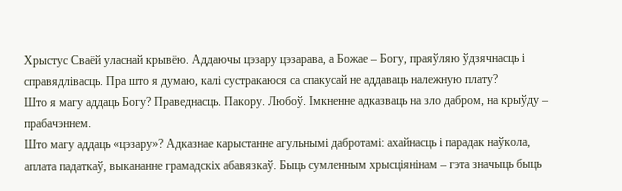Хрыстус Сваёй уласнай крывёю. Аддаючы цэзару цэзарава, а Божае – Богу, праяўляю ўдзячнасць і справядлівасць. Пра што я думаю, калі сустракаюся са спакусай не аддаваць належную плату?
Што я магу аддаць Богу? Праведнасць. Пакору. Любоў. Імкненне адказваць на зло дабром, на крыўду – прабачэннем.
Што магу аддаць «цэзару»? Адказнае карыстанне агульнымі дабротамі: ахайнасць і парадак наўкола, аплата падаткаў, выкананне грамадскіх абавязкаў. Быць сумленным хрысціянінам – гэта значыць быць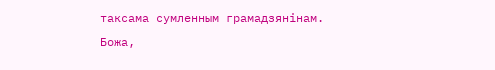таксама сумленным грамадзянінам.
Божа,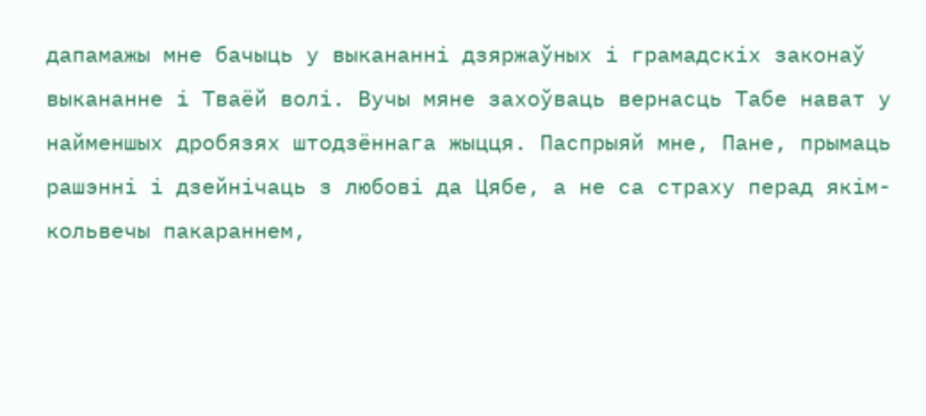дапамажы мне бачыць у выкананні дзяржаўных і грамадскіх законаў выкананне і Тваёй волі. Вучы мяне захоўваць вернасць Табе нават у найменшых дробязях штодзённага жыцця. Паспрыяй мне, Пане, прымаць рашэнні і дзейнічаць з любові да Цябе, а не са страху перад якім-кольвечы пакараннем,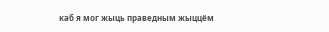каб я мог жыць праведным жыццём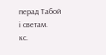перад Табой і светам.
кс.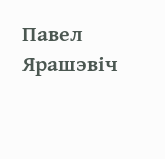Павел Ярашэвіч